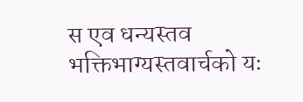स एव धन्यस्तव भक्तिभाग्यस्तवार्चको यः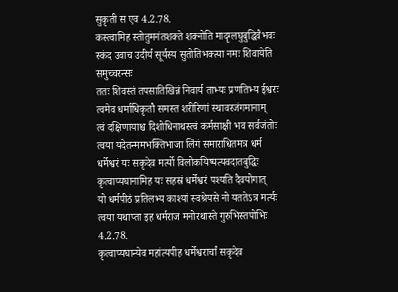सुकृती स एव 4.2.78.
कस्त्वामिह स्तोतुमनंतशक्ते शक्नोति मादृग्लघुबुद्धिवैभवः
स्कंद उवाच उदीर्य सूर्यस्य सुतोतिभक्त्या नमः शिवायेति समुच्चरन्सः
ततः शिवस्तं तपसातिखिन्नं निवार्य ताभ्यः प्रणतिभ्य ईश्वरः
त्वमेव धर्माधिकृतौ समस्त शरीरिणां स्थावरजंगमानाम्
त्वं दक्षिणायाश्च दिशोधिनाथस्त्वं कर्मसाक्षी भव सर्वजंतोः
त्वया यदेतन्ममभक्तिभाजा लिंगं समाराधितमत्र धर्म
धर्मेश्वरं यः सकृदेव मर्त्यो विलोकयिष्यत्यवदातबुद्धिः
कृत्वाप्यघानामिह यः सहस्रं धर्मेश्वरं पश्यति दैवयोगात्
यो धर्मपीठं प्रतिलभ्य काश्यां स्वश्रेयसे नो यततेऽत्र मर्त्यः त्वया यथाप्ता इह धर्मराज मनोरथास्ते गुरुभिस्तपोभिः 4.2.78.
कृत्वाप्यघान्येव महांत्यपीह धर्मेश्वरार्चां सकृदेव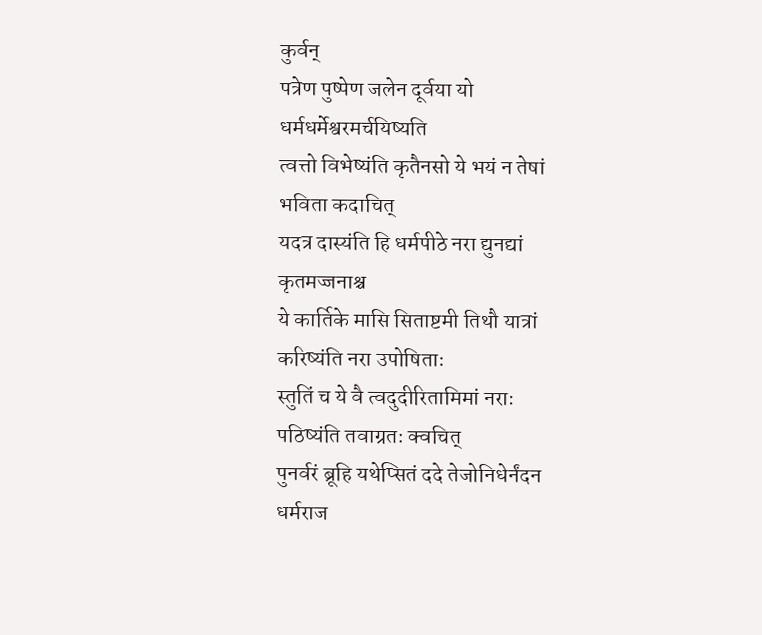कुर्वन्
पत्रेण पुष्पेण जलेन दूर्वया यो धर्मधर्मेश्वरमर्चयिष्यति
त्वत्तो विभेष्यंति कृतैनसो ये भयं न तेषां भविता कदाचित्
यदत्र दास्यंति हि धर्मपीठे नरा द्युनद्यां कृतमज्जनाश्च
ये कार्तिके मासि सिताष्टमी तिथौ यात्रां करिष्यंति नरा उपोषिताः
स्तुतिं च ये वै त्वदुदीरितामिमां नराः पठिष्यंति तवाग्रतः क्वचित्
पुनर्वरं ब्रूहि यथेप्सितं ददे तेजोनिधेर्नंदन धर्मराज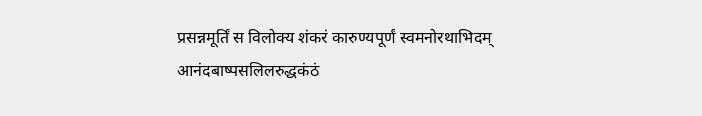प्रसन्नमूर्तिं स विलोक्य शंकरं कारुण्यपूर्णं स्वमनोरथाभिदम्
आनंदबाष्पसलिलरुद्धकंठं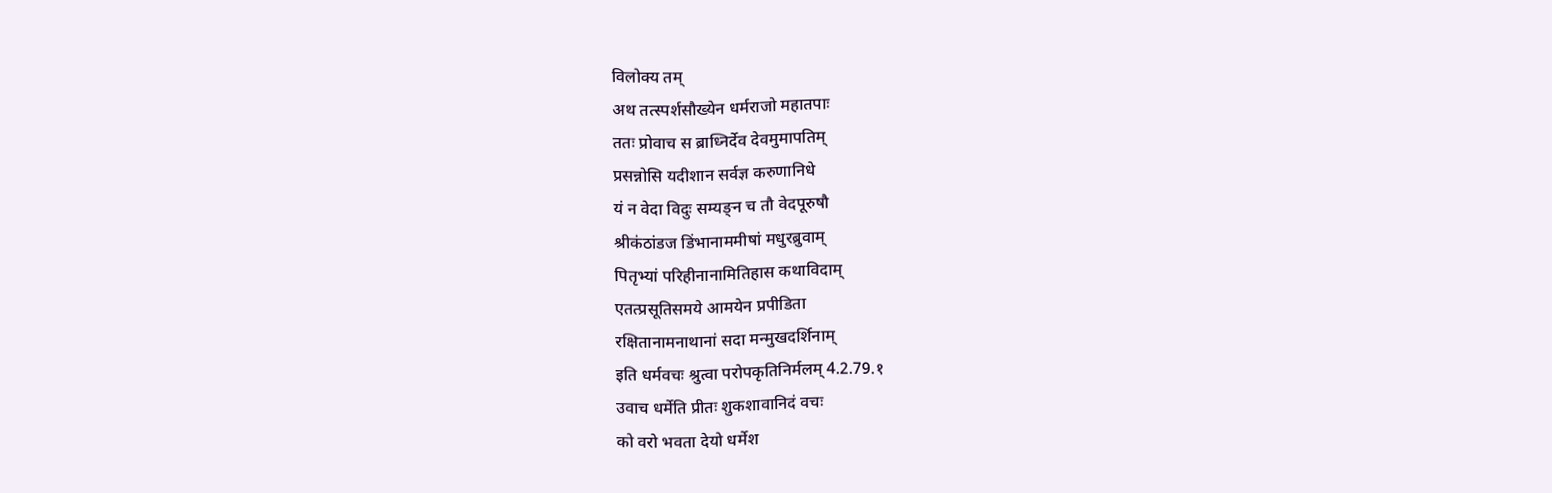विलोक्य तम्
अथ तत्स्पर्शसौख्येन धर्मराजो महातपाः
ततः प्रोवाच स ब्राध्निर्देव देवमुमापतिम्
प्रसन्नोसि यदीशान सर्वज्ञ करुणानिधे
यं न वेदा विदुः सम्यङ्न च तौ वेदपूरुषौ
श्रीकंठांडज डिंभानाममीषां मधुरब्रुवाम्
पितृभ्यां परिहीनानामितिहास कथाविदाम्
एतत्प्रसूतिसमये आमयेन प्रपीडिता
रक्षितानामनाथानां सदा मन्मुखदर्शिनाम्
इति धर्मवचः श्रुत्वा परोपकृतिनिर्मलम् 4.2.79.१
उवाच धर्मेति प्रीतः शुकशावानिदं वचः
को वरो भवता देयो धर्मेश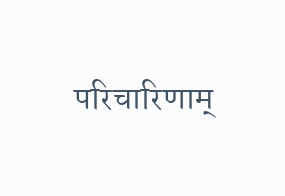परिचारिणाम्